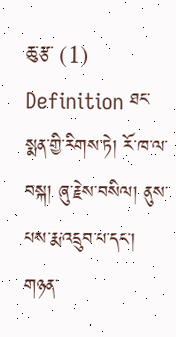ཆུ་རྩ་ (1)
Definition ཐང་སྨན་གྱི་རིགས་ཏེ། རོ་ཁ་ལ་བསྐ། ཞུ་རྗེས་བསིལ། ནུས་པས་རྨ་འདྲུབ་པ་དང་། གཉན་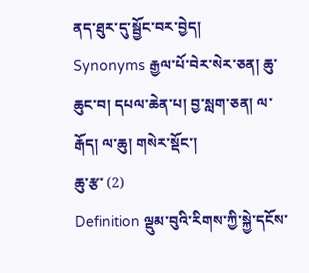ནད་ཐུར་དུ་སྦྱོང་བར་བྱེད།
Synonyms རྒྱལ་པོ་བེར་སེར་ཅན། ཆུ་ཆུང་བ། དཔལ་ཆེན་པ། བྱ་སླག་ཅན། ལ་རྒོད། ལ་ཆུ། གསེར་སྡོང་།
ཆུ་རྩ་ (2)
Definition ལྡུམ་བུའི་རིགས་ཀྱི་སྐྱེ་དངོས་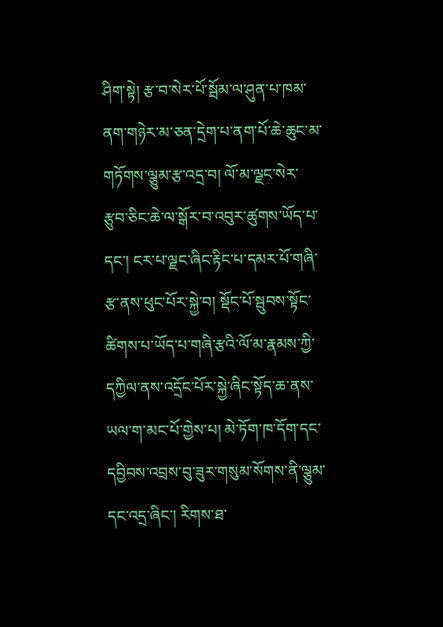ཤིག་སྟེ། རྩ་བ་སེར་པོ་སྦོམ་ལ་ཤུན་པ་ཁམ་ནག་གཉེར་མ་ཅན་དྲེག་པ་ནག་པོ་ཆེ་ཆུང་མ་གཏོགས་ལྕུམ་རྩ་འདྲ་བ། ལོ་མ་ལྗང་སེར་རྩུབ་ཅིང་ཆེ་ལ་སྒོར་བ་འབུར་ཚུགས་ཡོད་པ་དང་། ངར་པ་ལྗང་ཞིང་རྟིང་པ་དམར་པོ་གཞི་རྩ་ནས་ཕུང་པོར་སྐྱེ་བ། སྡོང་པོ་སྦུབས་སྟོང་ཚིགས་པ་ཡོད་པ་གཞི་རྩའི་ལོ་མ་རྣམས་ཀྱི་དཀྱིལ་ནས་འདྲོང་པོར་སྐྱེ་ཞིང་སྟོད་ཆ་ནས་ཡལ་ག་མང་པོ་གྱེས་པ། མེ་ཏོག་ཁ་དོག་དང་དབྱིབས་འབྲས་བུ་ཟུར་གསུམ་སོགས་ནི་ལྕུམ་དང་འདྲ་ཞིང་། རིགས་ཐ་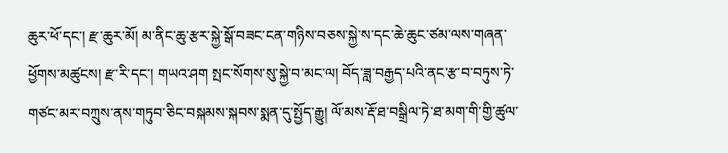ཆུར་ཕོ་དང་། རྫ་ཆུར་མོ། མ་ནིང་ཆུ་རྩར་སྐྱེ་སྒོ་བཟང་ངན་གཉིས་བཅས་སྐྱེ་ས་དང་ཆེ་ཆུང་ཙམ་ལས་གཞན་ཕྱོགས་མཚུངས། རྫ་རི་དང་། གཡའ་ཤག སྤང་སོགས་སུ་སྐྱེ་བ་མང་ལ། བོད་ཟླ་བརྒྱད་པའི་ནང་རྩ་བ་བཏུས་ཏེ་གཙང་མར་བཀྲུས་ནས་གཏུབ་ཅིང་བསྐམས་སྐབས་སྨན་དུ་སྤྱོད་རྒྱུ། ལོ་མས་རྡོ་ཐ་བསྒྲིལ་ཏེ་ཐ་མག་གི་གྱི་ཚུལ་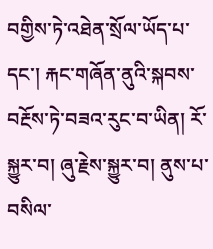བགྱིས་ཏེ་འཐེན་སྲོལ་ཡོད་པ་དང་། རྐང་གཞོན་ནུའི་སྐབས་བརྔོས་ཏེ་བཟའ་རུང་བ་ཡིན། རོ་སྐྱུར་བ། ཞུ་རྗེས་སྐྱུར་བ། ནུས་པ་བསིལ་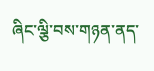ཞིང་ལྕི་བས་གཉན་ནད་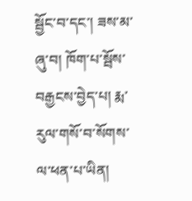སྦྱོང་བ་དང་། ཟས་མ་ཞུ་བ། ཁོག་པ་སྦོས་བརྒྱངས་བྱེད་པ། རྨ་རུལ་གསོ་བ་སོགས་ལ་ཕན་པ་ཡིན།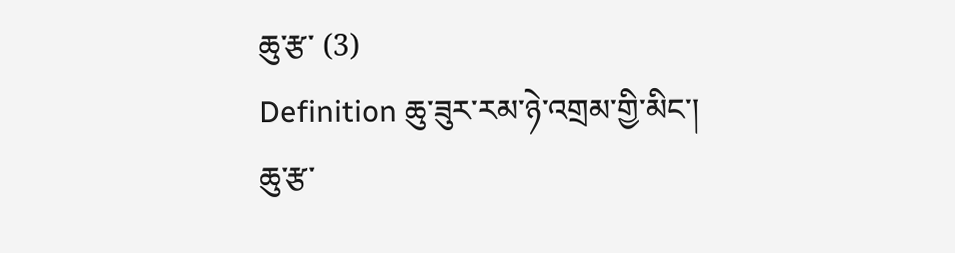ཆུ་རྩ་ (3)
Definition ཆུ་ཟུར་རམ་ཉེ་འགྲམ་གྱི་མིང་།
ཆུ་རྩ་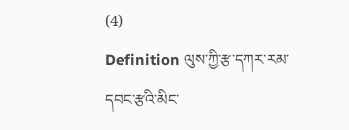(4)
Definition ལུས་ཀྱི་རྩ་དཀར་རམ་དབང་རྩའི་མིང་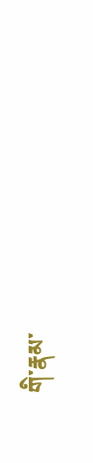གི་རྣམ་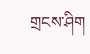གྲངས་ཤིག